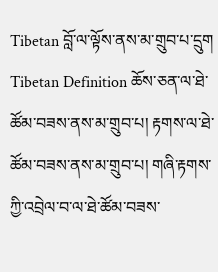Tibetan བློ་ལ་ལྟོས་ནས་མ་གྲུབ་པ་དྲུག
Tibetan Definition ཆོས་ཅན་ལ་ཐེ་ཚོམ་བཟས་ནས་མ་གྲུབ་པ། རྟགས་ལ་ཐེ་ཚོམ་བཟས་ནས་མ་གྲུབ་པ། གཞི་རྟགས་ཀྱི་འབྲེལ་བ་ལ་ཐེ་ཚོམ་བཟས་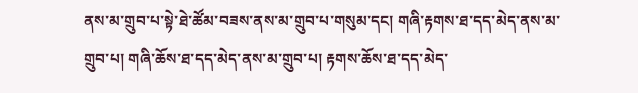ནས་མ་གྲུབ་པ་སྟེ་ཐེ་ཚོམ་བཟས་ནས་མ་གྲུབ་པ་གསུམ་དང། གཞི་རྟགས་ཐ་དད་མེད་ནས་མ་གྲུབ་པ། གཞི་ཆོས་ཐ་དད་མེད་ནས་མ་གྲུབ་པ། རྟགས་ཆོས་ཐ་དད་མེད་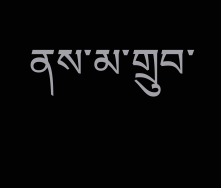ནས་མ་གྲུབ་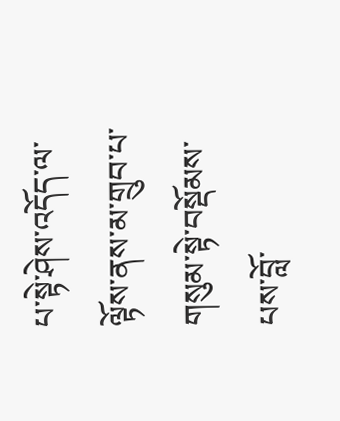པ་སྟེ་ཤེས་འདོད་ལ་ལྟོས་ནས་མ་གྲུབ་པ་གསུམ་སྟེ་བསྡོམས་པས་བློ་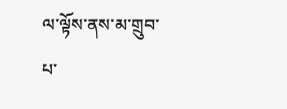ལ་ལྟོས་ནས་མ་གྲུབ་པ་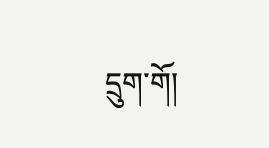དྲུག་གོ།